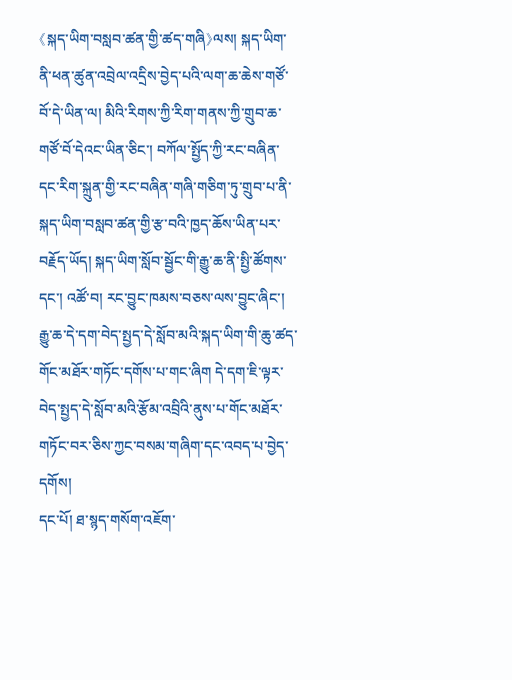《སྐད་ཡིག་བསླབ་ཚན་གྱི་ཚད་གཞི》ལས། སྐད་ཡིག་ནི་ཕན་ཚུན་འབྲེལ་འདྲིས་བྱེད་པའི་ལག་ཆ་ཆེས་གཙོ་བོ་དེ་ཡིན་ལ། མིའི་རིགས་ཀྱི་རིག་གནས་ཀྱི་གྲུབ་ཆ་གཙོ་བོ་དེའང་ཡིན་ཅིང་། བཀོལ་སྤྱོད་ཀྱི་རང་བཞིན་དང་རིག་སྐྲུན་གྱི་རང་བཞིན་གཞི་གཅིག་ཏུ་གྲུབ་པ་ནི་སྐད་ཡིག་བསླབ་ཚན་གྱི་རྩ་བའི་ཁྱད་ཆོས་ཡིན་པར་བརྗོད་ཡོད། སྐད་ཡིག་སློབ་སྦྱོང་གི་རྒྱུ་ཆ་ནི་སྤྱི་ཚོགས་དང་། འཚོ་བ། རང་བྱུང་ཁམས་བཅས་ལས་བྱུང་ཞིང་། རྒྱུ་ཆ་དེ་དག་བེད་སྤྱད་དེ་སློབ་མའི་སྐད་ཡིག་གི་ཆུ་ཚད་གོང་མཐོར་གཏོང་དགོས་པ་གང་ཞིག དེ་དག་ཇི་ལྟར་བེད་སྤྱད་དེ་སློབ་མའི་རྩོམ་འབྲིའི་ནུས་པ་གོང་མཐོར་གཏོང་བར་ཅིས་ཀྱང་བསམ་གཞིག་དང་འབད་པ་བྱེད་དགོས།
དང་པོ། ཐ་སྙད་གསོག་འཇོག་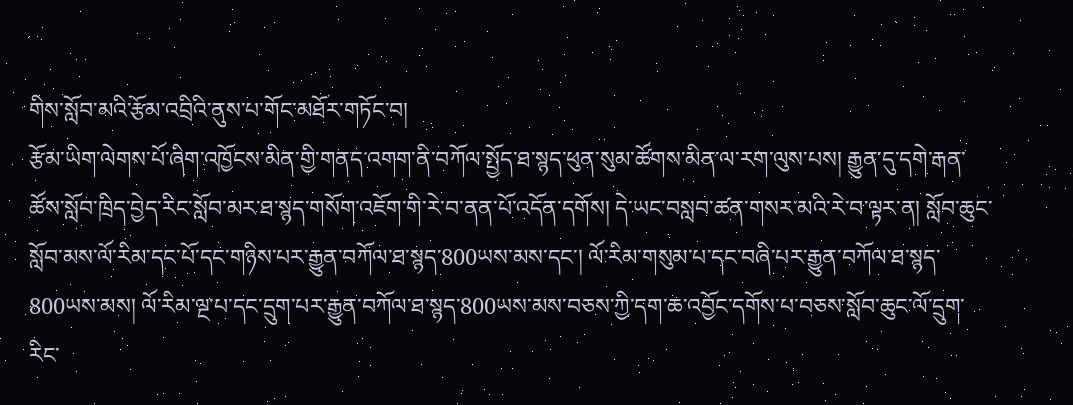གིས་སློབ་མའི་རྩོམ་འབྲིའི་ནུས་པ་གོང་མཐོར་གཏོང་བ།
རྩོམ་ཡིག་ལེགས་པོ་ཞིག་འཁྱོངས་མིན་གྱི་གནད་འགག་ནི་བཀོལ་སྤྱོད་ཐ་སྙད་ཕུན་སུམ་ཚོགས་མིན་ལ་རག་ལུས་པས། རྒྱུན་དུ་དགེ་རྒན་ཚོས་སློབ་ཁྲིད་བྱེད་རིང་སློབ་མར་ཐ་སྙད་གསོག་འཇོག་གི་རེ་བ་ནན་པོ་འདོན་དགོས། དེ་ཡང་བསླབ་ཚན་གསར་མའི་རེ་བ་ལྟར་ན། སློབ་ཆུང་སློབ་མས་ལོ་རིམ་དང་པོ་དང་གཉིས་པར་རྒྱུན་བཀོལ་ཐ་སྙད་800ཡས་མས་དང་། ལོ་རིམ་གསུམ་པ་དང་བཞི་པར་རྒྱུན་བཀོལ་ཐ་སྙད་800ཡས་མས། ལོ་རིམ་ལྔ་པ་དང་དྲུག་པར་རྒྱུན་བཀོལ་ཐ་སྙད་800ཡས་མས་བཅས་ཀྱི་དག་ཆ་འབྱོང་དགོས་པ་བཅས་སློབ་ཆུང་ལོ་དྲུག་རིང་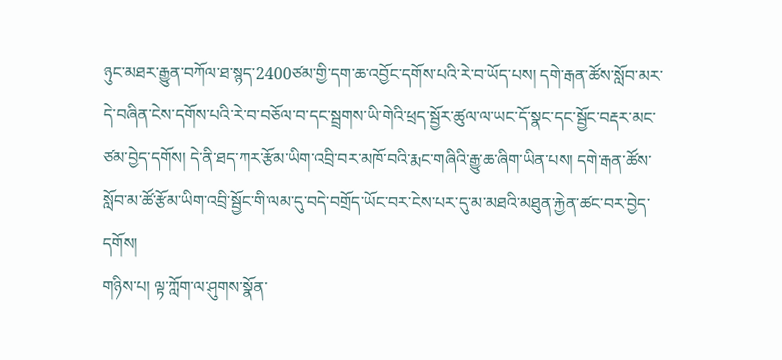ཉུང་མཐར་རྒྱུན་བཀོལ་ཐ་སྙད་2400ཙམ་གྱི་དག་ཆ་འབྱོང་དགོས་པའི་རེ་བ་ཡོད་པས། དགེ་རྒན་ཚོས་སློབ་མར་དེ་བཞིན་ངེས་དགོས་པའི་རེ་བ་བཅོལ་བ་དང་སྦྲགས་ཡི་གེའི་ཕྲད་སྦྱོར་ཚུལ་ལ་ཡང་དོ་སྣང་དང་སྦྱོང་བརྡར་མང་ཙམ་བྱེད་དགོས། དེ་ནི་ཐད་ཀར་རྩོམ་ཡིག་འབྲི་བར་མཁོ་བའི་རྨང་གཞིའི་རྒྱུ་ཆ་ཞིག་ཡིན་པས། དགེ་རྒན་ཚོས་སློབ་མ་ཚོ་རྩོམ་ཡིག་འབྲི་སྦྱོང་གི་ལམ་དུ་བདེ་བགྲོད་ཡོང་བར་ངེས་པར་དུ་མ་མཐའི་མཐུན་རྐྱེན་ཚང་བར་བྱེད་དགོས།
གཉིས་པ། ལྟ་ཀློག་ལ་ཤུགས་སྣོན་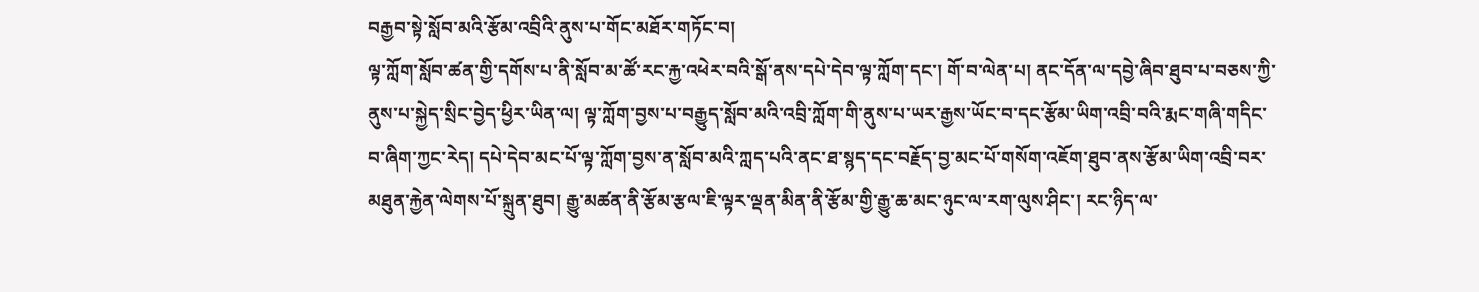བརྒྱབ་སྟེ་སློབ་མའི་རྩོམ་འབྲིའི་ནུས་པ་གོང་མཐོར་གཏོང་བ།
ལྟ་ཀློག་སློབ་ཚན་གྱི་དགོས་པ་ནི་སློབ་མ་ཚོ་རང་རྐྱ་འཕེར་བའི་སྒོ་ནས་དཔེ་དེབ་ལྟ་ཀློག་དང་། གོ་བ་ལེན་པ། ནང་དོན་ལ་དབྱེ་ཞིབ་ཐུབ་པ་བཅས་ཀྱི་ནུས་པ་སྐྱེད་སྲིང་བྱེད་ཕྱིར་ཡིན་ལ། ལྟ་ཀློག་བྱས་པ་བརྒྱུད་སློབ་མའི་འབྲི་ཀློག་གི་ནུས་པ་ཡར་རྒྱས་ཡོང་བ་དང་རྩོམ་ཡིག་འབྲི་བའི་རྨང་གཞི་གདིང་བ་ཞིག་ཀྱང་རེད། དཔེ་དེབ་མང་པོ་ལྟ་ཀློག་བྱས་ན་སློབ་མའི་ཀླད་པའི་ནང་ཐ་སྙད་དང་བརྗོད་བྱ་མང་པོ་གསོག་འཇོག་ཐུབ་ནས་རྩོམ་ཡིག་འབྲི་བར་མཐུན་རྐྱེན་ལེགས་པོ་སྐྲུན་ཐུབ། རྒྱུ་མཚན་ནི་རྩོམ་རྩལ་ཇི་ལྟར་ལྡན་མིན་ནི་རྩོམ་གྱི་རྒྱུ་ཆ་མང་ཉུང་ལ་རག་ལུས་ཤིང་། རང་ཉིད་ལ་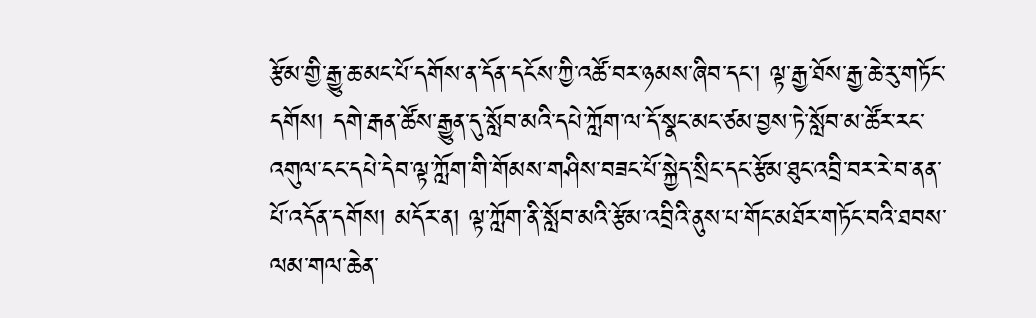རྩོམ་གྱི་རྒྱུ་ཆ་མང་པོ་དགོས་ན་དོན་དངོས་ཀྱི་འཚོ་བར་ཉམས་ཞིབ་དང་། ལྟ་རྒྱ་ཐོས་རྒྱ་ཆེ་རུ་གཏོང་དགོས། དགེ་རྒན་ཚོས་རྒྱུན་དུ་སློབ་མའི་དཔེ་ཀློག་ལ་དོ་སྣང་མང་ཙམ་བྱས་ཏེ་སློབ་མ་ཚོར་རང་འགུལ་ངང་དཔེ་དེབ་ལྟ་ཀློག་གི་གོམས་གཤིས་བཟང་པོ་སྐྱེད་སྲིང་དང་རྩོམ་ཐུང་འབྲི་བར་རེ་བ་ནན་པོ་འདོན་དགོས། མདོར་ན། ལྟ་ཀློག་ནི་སློབ་མའི་རྩོམ་འབྲིའི་ནུས་པ་གོང་མཐོར་གཏོང་བའི་ཐབས་ལམ་གལ་ཆེན་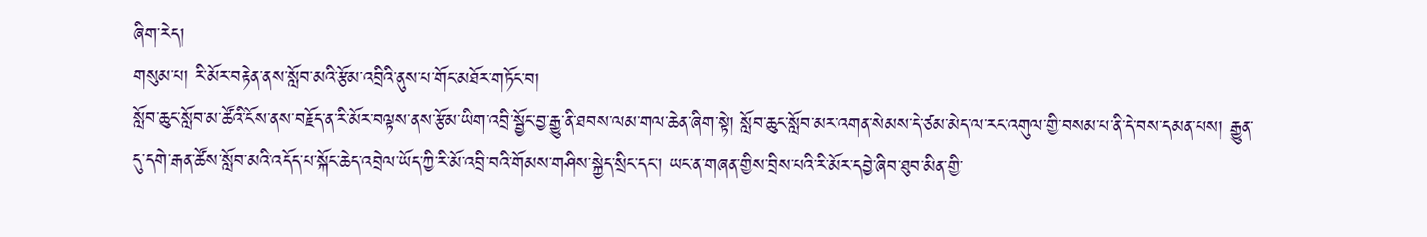ཞིག་རེད།
གསུམ་པ། རི་མོར་བརྟེན་ནས་སློབ་མའི་རྩོམ་འབྲིའི་ནུས་པ་གོང་མཐོར་གཏོང་བ།
སློབ་ཆུང་སློབ་མ་ཚོའི་ངོས་ནས་བརྗོད་ན་རི་མོར་བལྟས་ནས་རྩོམ་ཡིག་འབྲི་སྦྱོང་བྱ་རྒྱུ་ནི་ཐབས་ལམ་གལ་ཆེན་ཞིག་སྟེ། སློབ་ཆུང་སློབ་མར་འགན་སེམས་དེ་ཙམ་མེད་ལ་རང་འགུལ་གྱི་བསམ་པ་ནི་དེ་བས་དམན་པས། རྒྱུན་དུ་དགེ་རྒན་ཚོས་སློབ་མའི་འདོད་པ་སྐོང་ཆེད་འབྲེལ་ཡོད་ཀྱི་རི་མོ་འབྲི་བའི་གོམས་གཤིས་སྐྱེད་སྲིང་དང་། ཡང་ན་གཞན་གྱིས་བྲིས་པའི་རི་མོར་དབྱེ་ཞིབ་ཐུབ་མིན་གྱི་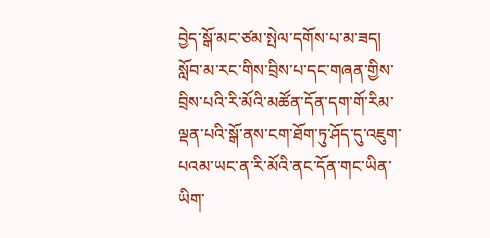བྱེད་སྒོ་མང་ཙམ་སྤེལ་དགོས་པ་མ་ཟད། སློབ་མ་རང་གིས་བྲིས་པ་དང་གཞན་གྱིས་བྲིས་པའི་རི་མོའི་མཚོན་དོན་དག་གོ་རིམ་ལྡན་པའི་སྒོ་ནས་ངག་ཐོག་ཏུ་ཤོད་དུ་འཇུག་པའམ་ཡང་ན་རི་མོའི་ནང་དོན་གང་ཡིན་ཡིག་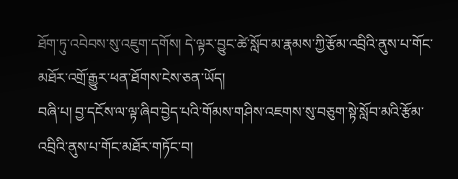ཐོག་ཏུ་འབེབས་སུ་འཇུག་དགོས། དེ་ལྟར་བྱུང་ཚེ་སློབ་མ་རྣམས་ཀྱི་རྩོམ་འབྲིའི་ནུས་པ་གོང་མཐོར་འགྲོ་རྒྱུར་ཕན་ཐོགས་ངེས་ཅན་ཡོད།
བཞི་པ། བྱ་དངོས་ལ་ལྟ་ཞིབ་བྱེད་པའི་གོམས་གཤིས་འཇགས་སུ་བཅུག་སྟེ་སློབ་མའི་རྩོམ་འབྲིའི་ནུས་པ་གོང་མཐོར་གཏོང་བ།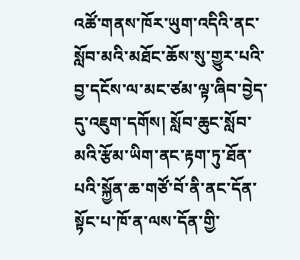འཚོ་གནས་ཁོར་ཡུག་འདིའི་ནང་སློབ་མའི་མཐོང་ཆོས་སུ་གྱུར་པའི་བྱ་དངོས་ལ་མང་ཙམ་ལྟ་ཞིབ་བྱེད་དུ་འཇུག་དགོས། སློབ་ཆུང་སློབ་མའི་རྩོམ་ཡིག་ནང་རྟག་ཏུ་ཐོན་པའི་སྐྱོན་ཆ་གཙོ་བོ་ནི་ནང་དོན་སྟོང་པ་ཁོ་ན་ལས་དོན་གྱི་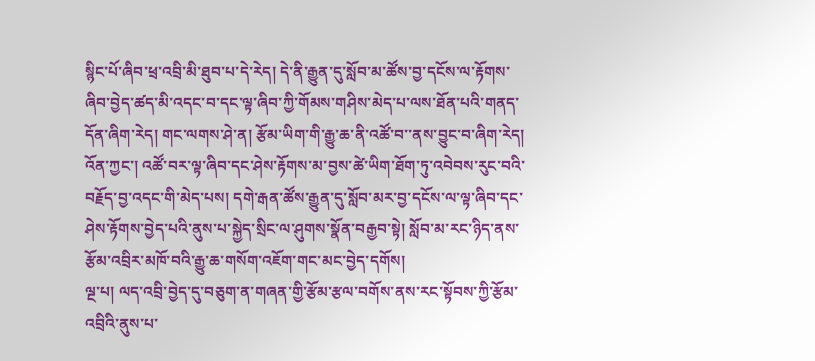སྙིང་པོ་ཞིབ་ཕྲ་འབྲི་མི་ཐུབ་པ་དེ་རེད། དེ་ནི་རྒྱུན་དུ་སློབ་མ་ཚོས་བྱ་དངོས་ལ་རྟོགས་ཞིབ་བྱེད་ཚད་མི་འདང་བ་དང་ལྟ་ཞིབ་ཀྱི་གོམས་གཤིས་མེད་པ་ལས་ཐོན་པའི་གནད་དོན་ཞིག་རེད། གང་ལགས་ཤེ་ན། རྩོམ་ཡིག་གི་རྒྱུ་ཆ་ནི་འཚོ་བ་་ནས་བྱུང་བ་ཞིག་རེད། འོན་ཀྱང་། འཚོ་བར་ལྟ་ཞིབ་དང་ཤེས་རྟོགས་མ་བྱས་ཚེ་ཡིག་ཐོག་ཏུ་འབེབས་རུང་བའི་བརྗོད་བྱ་འདང་གི་མེད་པས། དགེ་རྒན་ཚོས་རྒྱུན་དུ་སློབ་མར་བྱ་དངོས་ལ་ལྟ་ཞིབ་དང་ཤེས་རྟོགས་བྱེད་པའི་ནུས་པ་སྐྱེད་སྲིང་ལ་ཤུགས་སྣོན་བརྒྱབ་སྟེ། སློབ་མ་རང་ཉིད་ནས་རྩོམ་འབྲིར་མཁོ་བའི་རྒྱུ་ཆ་གསོག་འཇོག་གང་མང་བྱེད་དགོས།
ལྔ་པ། ལད་འབྲི་བྱེད་དུ་བཅུག་ན་གཞན་གྱི་རྩོམ་རྩལ་བགོས་ནས་རང་སྟོབས་ཀྱི་རྩོམ་འབྲིའི་ནུས་པ་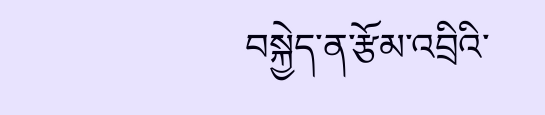བསྐྱེད་ན་རྩོམ་འབྲིའི་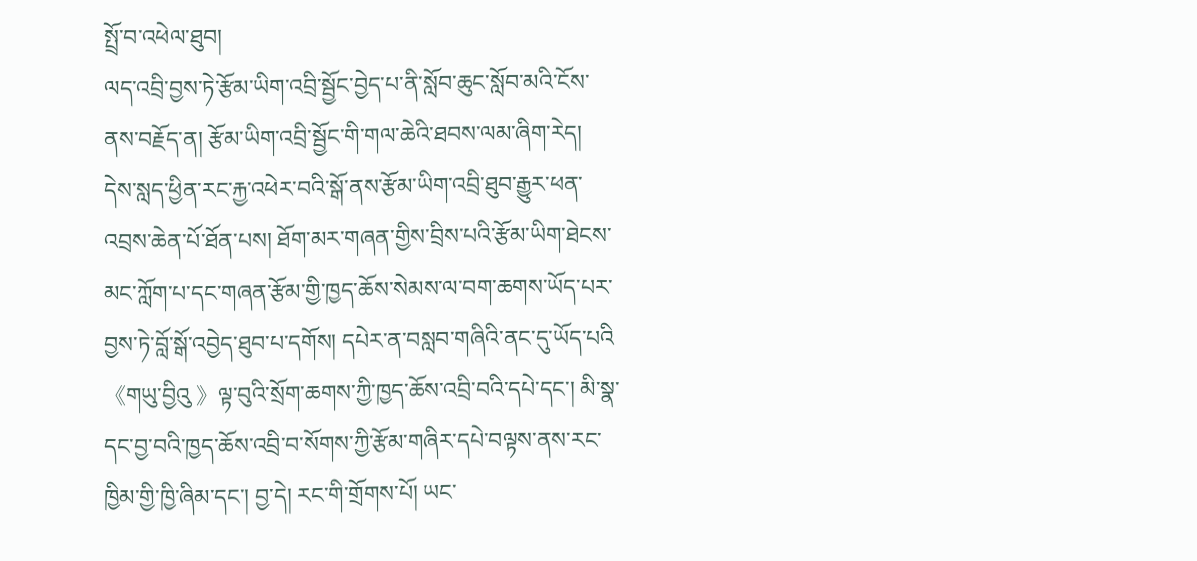སྤྲོ་བ་འཕེལ་ཐུབ།
ལད་འབྲི་བྱས་ཏེ་རྩོམ་ཡིག་འབྲི་སྦྱོང་བྱེད་པ་ནི་སློབ་ཆུང་སློབ་མའི་ངོས་ནས་བརྗོད་ན། རྩོམ་ཡིག་འབྲི་སྦྱོང་གི་གལ་ཆེའི་ཐབས་ལམ་ཞིག་རེད། དེས་སླད་ཕྱིན་རང་རྐྱ་འཕེར་བའི་སྒོ་ནས་རྩོམ་ཡིག་འབྲི་ཐུབ་རྒྱུར་ཕན་འབྲས་ཆེན་པོ་ཐོན་པས། ཐོག་མར་གཞན་གྱིས་བྲིས་པའི་རྩོམ་ཡིག་ཐེངས་མང་ཀློག་པ་དང་གཞན་རྩོམ་གྱི་ཁྱད་ཆོས་སེམས་ལ་བག་ཆགས་ཡོད་པར་བྱས་ཏེ་བློ་སྒོ་འབྱེད་ཐུབ་པ་དགོས། དཔེར་ན་བསླབ་གཞིའི་ནང་དུ་ཡོད་པའི《གཡུ་བྱིའུ 》ལྟ་བུའི་སྲོག་ཆགས་ཀྱི་ཁྱད་ཆོས་འབྲི་བའི་དཔེ་དང་། མི་སྣ་དང་བྱ་བའི་ཁྱད་ཆོས་འབྲི་བ་སོགས་ཀྱི་རྩོམ་གཞིར་དཔེ་བལྟས་ནས་རང་ཁྱིམ་གྱི་ཁྱི་ཞིམ་དང་། བྱ་དེ། རང་གི་གྲོགས་པོ། ཡང་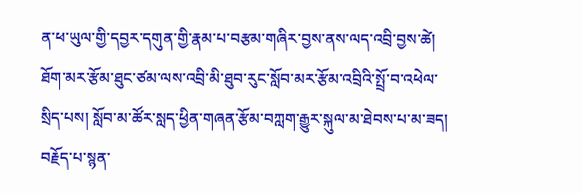ན་ཕ་ཡུལ་གྱི་དབྱར་དགུན་གྱི་རྣམ་པ་བརྩམ་གཞིར་བྱས་ནས་ལད་འབྲི་བྱས་ཚེ། ཐོག་མར་རྩོམ་ཐུང་ཙམ་ལས་འབྲི་མི་ཐུབ་རུང་སློབ་མར་རྩོམ་འབྲིའི་སྤྲོ་བ་འཕེལ་སྲིད་པས། སློབ་མ་ཚོར་སླད་ཕྱིན་གཞན་རྩོམ་བཀླག་རྒྱུར་སྐུལ་མ་ཐེབས་པ་མ་ཟད། བརྗོད་པ་སྙན་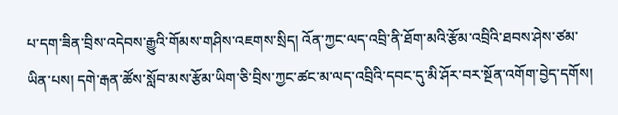པ་དག་ཟིན་བྲིས་འདེབས་རྒྱུའི་གོམས་གཤིས་འཇགས་སྲིད། འོན་ཀྱང་ལད་འབྲི་ནི་ཐོག་མའི་རྩོམ་འབྲིའི་ཐབས་ཤེས་ཙམ་ཡིན་པས། དགེ་རྒན་ཚོས་སློབ་མས་རྩོམ་ཡིག་ཅི་བྲིས་ཀྱང་ཚང་མ་ལད་འབྲིའི་དབང་དུ་མི་ཤོར་བར་སྔོན་འགོག་བྱེད་དགོས།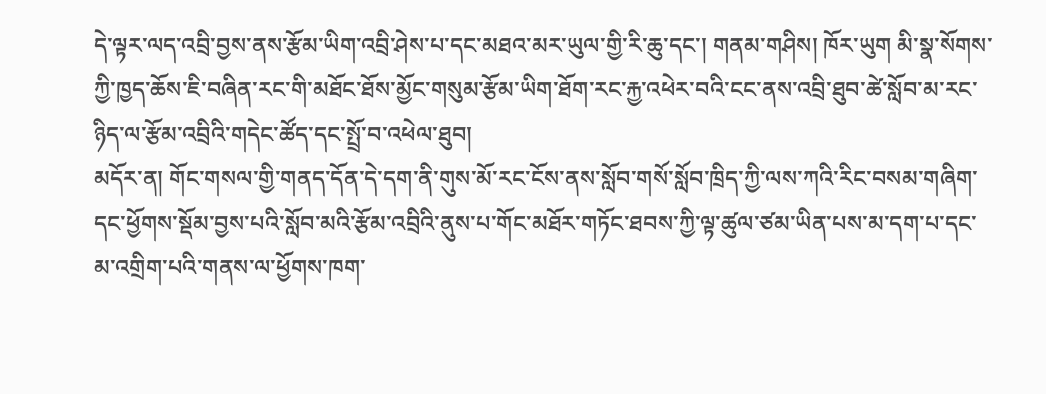དེ་ལྟར་ལད་འབྲི་བྱས་ནས་རྩོམ་ཡིག་འབྲི་ཤེས་པ་དང་མཐའ་མར་ཡུལ་གྱི་རི་ཆུ་དང་། གནམ་གཤིས། ཁོར་ཡུག མི་སྣ་སོགས་ཀྱི་ཁྱད་ཆོས་ཇི་བཞིན་རང་གི་མཐོང་ཐོས་མྱོང་གསུམ་རྩོམ་ཡིག་ཐོག་རང་རྐྱ་འཕེར་བའི་ངང་ནས་འབྲི་ཐུབ་ཚེ་སློབ་མ་རང་ཉིད་ལ་རྩོམ་འབྲིའི་གདེང་ཚོད་དང་སྤྲོ་བ་འཕེལ་ཐུབ།
མདོར་ན། གོང་གསལ་གྱི་གནད་དོན་དེ་དག་ནི་གུས་མོ་རང་ངོས་ནས་སློབ་གསོ་སློབ་ཁྲིད་ཀྱི་ལས་ཀའི་རིང་བསམ་གཞིག་དང་ཕྱོགས་སྡོམ་བྱས་པའི་སློབ་མའི་རྩོམ་འབྲིའི་ནུས་པ་གོང་མཐོར་གཏོང་ཐབས་ཀྱི་ལྟ་ཚུལ་ཙམ་ཡིན་པས་མ་དག་པ་དང་མ་འགྲིག་པའི་གནས་ལ་ཕྱོགས་ཁག་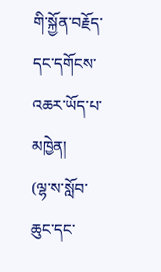གི་སྐྱོན་བརྗོད་དང་དགོངས་འཆར་ཡོད་པ་མཁྱེན།
(ལྷ་ས་སློབ་ཆུང་དང་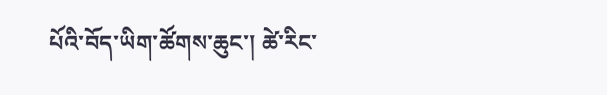པོའི་བོད་ཡིག་ཚོགས་ཆུང་། ཚེ་རིང་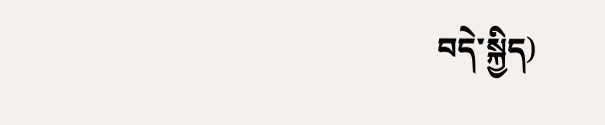བདེ་སྐྱིད)